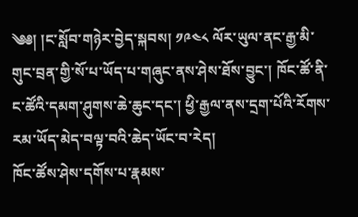༄༅། །ང་སློབ་གཉེར་བྱེད་སྐབས། ༡༩༤༨ ལོར་ཡུལ་ནང་རྒྱ་མི་གུང་བྲན་གྱི་སོ་པ་ཡོད་པ་གཞུང་ནས་ཤེས་ཐོས་བྱུང་། ཁོང་ཚོ་ནི་ང་ཚོའི་དམག་ཤུགས་ཆེ་ཆུང་དང་། ཕྱི་རྒྱལ་ནས་དྲག་པོའི་རོགས་རམ་ཡོད་མེད་བལྟ་བའི་ཆེད་ཡོང་བ་རེད།
ཁོང་ཚོས་ཤེས་དགོས་པ་རྣམས་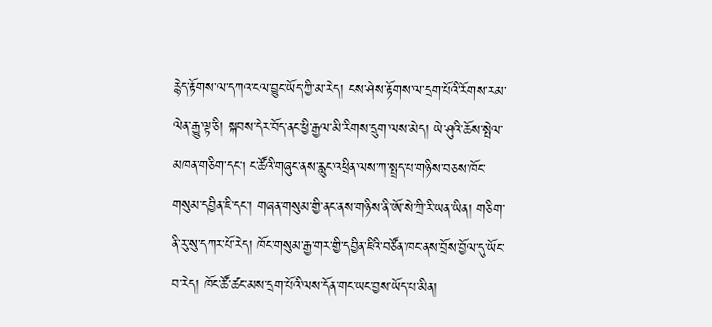རྙེད་རྟོགས་ལ་དཀའ་ངལ་བྱུང་ཡོད་ཀྱི་མ་རེད། ངས་ཤེས་རྟོགས་ལ་དྲག་པོའི་རོགས་རམ་ལེན་རྒྱུ་ལྟ་ཅི། སྐབས་དེར་བོད་ནང་ཕྱི་རྒྱལ་མི་རིགས་དྲུག་ལས་མེད། ཡེ་ཤུའི་ཆོས་སྤེལ་མཁན་གཅིག་དང། ང་ཚོའི་གཞུང་ནས་རླུང་འཕྲིན་ལས་ཀ་སྤྲད་པ་གཉིས་བཅས་ཁོང་གསུམ་དབྱིན་ཇི་དང་། གཞན་གསུམ་གྱི་ནང་ནས་གཉིས་ནི་ཨོ་སེ་ཀྲི་རི་ཡན་ཡིན། གཅིག་ནི་རུ་སུ་དཀར་པོ་རེད། ཁོང་གསུམ་རྒྱ་གར་གྱི་དབྱིན་ཇིའི་བཙོན་ཁང་ནས་བྲོས་བྱོལ་དུ་ཡོང་བ་རེད། ཁོང་ཚོ་ཚང་མས་དྲག་པོའི་ལས་དོན་གང་ཡང་བྱས་ཡོད་པ་མིན།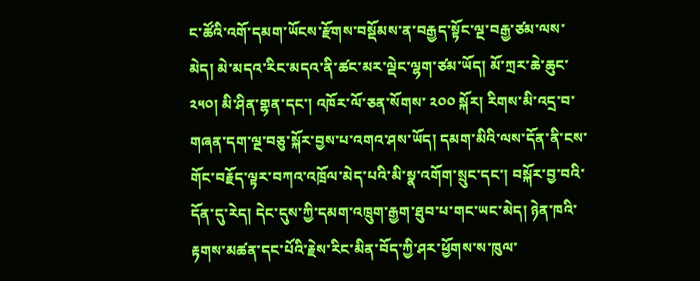ང་ཚོའི་འགོ་དམག་ཡོངས་རྫོགས་བསྡོམས་ན་བརྒྱད་སྟོང་ལྔ་བརྒྱ་ཙམ་ལས་མེད། མེ་མདའ་རིང་མདའ་ནི་ཚང་མར་ལྡེང་ལྷག་ཙམ་ཡོད། མོ་ཀྲར་ཆེ་ཆུང་ ༢༥༠། མི་ཤིན་གྷན་དང་། འཁོར་ལོ་ཅན་སོགས་ ༢༠༠ སྐོར། རིགས་མི་འདྲ་བ་གཞན་དག་ལྔ་བཅུ་སྐོར་བྱས་པ་འགའ་ཤས་ཡོད། དམག་མིའི་ལས་དོན་ནི་ངས་གོང་བརྗོད་ལྟར་བཀའ་འཁྲོལ་མེད་པའི་མི་སྣ་འགོག་སྲུང་དང་། བསྐོར་བྱ་བའི་དོན་དུ་རེད། དེང་དུས་ཀྱི་དམག་འཁྲུག་རྒྱག་ཐུབ་པ་གང་ཡང་མེད། ཉེན་ཁའི་རྟགས་མཚན་དང་པོའི་རྗེས་རིང་མིན་བོད་ཀྱི་ཤར་ཕྱོགས་ས་ཁུལ་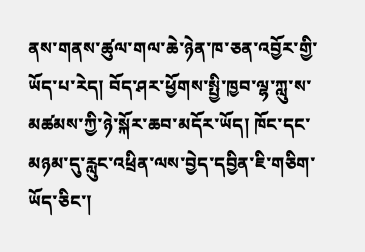ནས་གནས་ཚུལ་གལ་ཆེ་ཉེན་ཁ་ཅན་འབྱོར་གྱི་ཡོད་པ་རེད། བོད་ཤར་ཕྱོགས་སྤྱི་ཁྱབ་ལྷ་ཀླུ་ས་མཚམས་ཀྱི་ཉེ་སྐོར་ཆབ་མདོར་ཡོད། ཁོང་དང་མཉམ་དུ་རླུང་འཕྲིན་ལས་བྱེད་དབྱིན་ཇི་གཅིག་ཡོད་ཅིང་།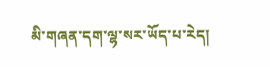མི་གཞན་དག་ལྷ་སར་ཡོད་པ་རེད།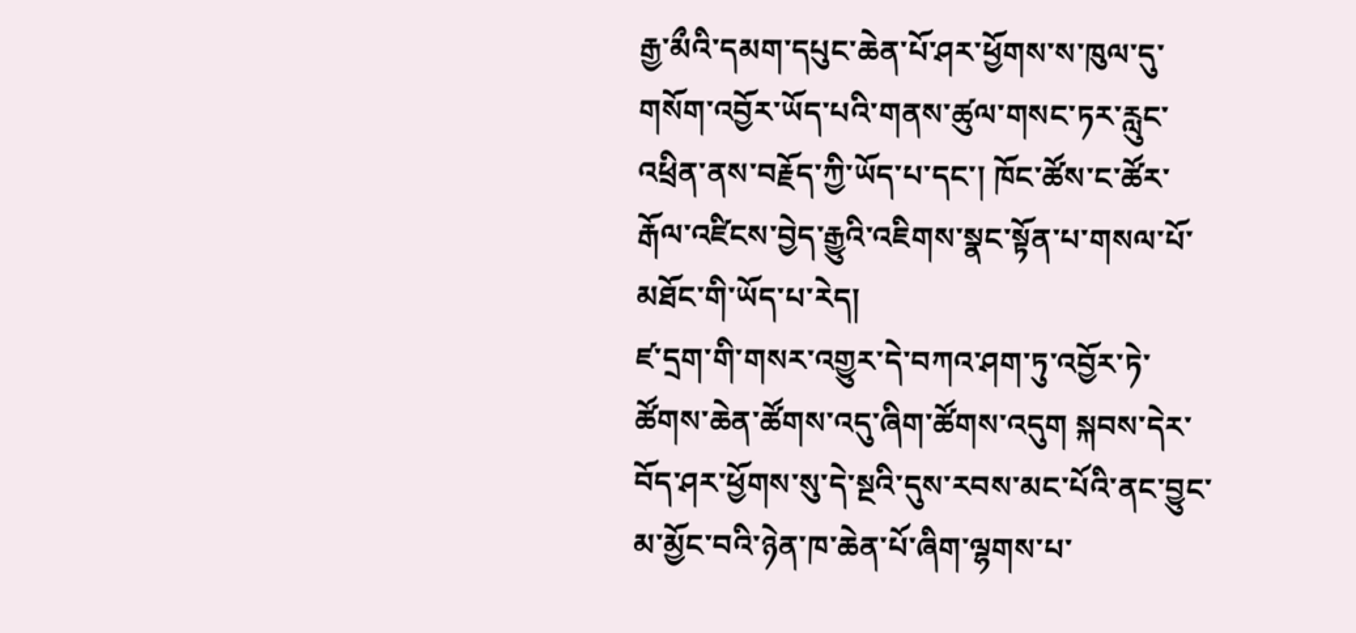རྒྱ་མྀའི་དམག་དཔུང་ཆེན་པོ་ཤར་ཕྱོགས་ས་ཁུལ་དུ་གསོག་འབྱོར་ཡོད་པའི་གནས་ཚུལ་གསང་ཏར་རླུང་འཕྲིན་ནས་བརྗོད་ཀྱི་ཡོད་པ་དང་། ཁོང་ཚོས་ང་ཚོར་རྒོལ་འཛིངས་བྱེད་རྒྱུའི་འཇིགས་སྣང་སྟོན་པ་གསལ་པོ་མཐོང་གི་ཡོད་པ་རེད།
ཛ་དྲག་གི་གསར་འགྱུར་དེ་བཀའ་ཤག་ཏུ་འབྱོར་ཏེ་ཚོགས་ཆེན་ཚོགས་འདུ་ཞིག་ཚོགས་འདུག སྐབས་དེར་བོད་ཤར་ཕྱོགས་སུ་དེ་སྔའི་དུས་རབས་མང་པོའི་ནང་བྱུང་མ་མྱོང་བའི་ཉེན་ཁ་ཆེན་པོ་ཞིག་ལྷགས་པ་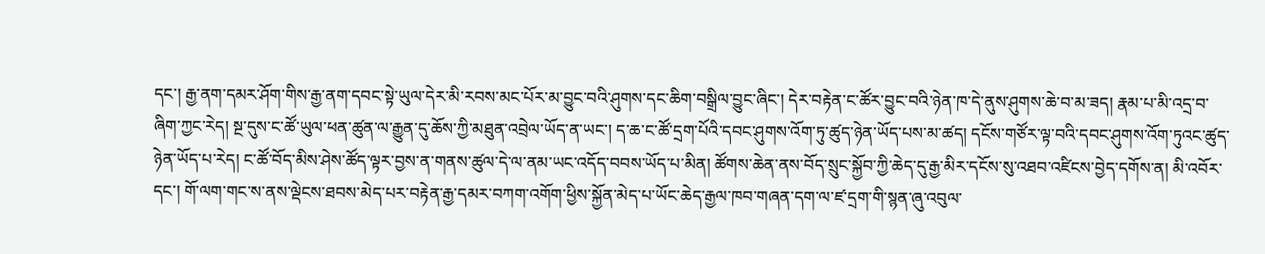དང་། རྒྱ་ནག་དམར་ཤོག་གིས་རྒྱ་ནག་དབང་སྟེ་ཡུལ་དེར་མི་རབས་མང་པོར་མ་བྱུང་བའི་ཤུགས་དང་ཆིག་བསྒྲིལ་བྱུང་ཞིང་། དེར་བརྟེན་ང་ཚོར་བྱུང་བའི་ཉེན་ཁ་དེ་ནུས་ཤུགས་ཆེ་བ་མ་ཟད། རྣམ་པ་མི་འདྲ་བ་ཞིག་ཀྱང་རེད། སྔ་དུས་ང་ཚོ་ཡུལ་ཕན་ཚུན་ལ་རྒྱུན་དུ་ཆོས་ཀྱི་མཐུན་འབྲེལ་ཡོད་ན་ཡང་། ད་ཆ་ང་ཚོ་དྲག་པོའི་དབང་ཤུགས་འོག་ཏུ་ཚུད་ཉེན་ཡོད་པས་མ་ཚད། དངོས་གཙོར་ལྟ་བའི་དབང་ཤུགས་འོག་ཏུའང་ཚུད་ཉེན་ཡོད་པ་རེད། ང་ཚོ་བོད་མིས་ཤེས་ཚོད་ལྟར་བྱས་ན་གནས་ཚུལ་དེ་ལ་ནམ་ཡང་འདོད་བབས་ཡོད་པ་མིན། ཚོགས་ཆེན་ནས་བོད་སྲུང་སྐྱོབ་ཀྱི་ཆེད་དུ་རྒྱ་མིར་དངོས་སུ་འཐབ་འཛིངས་བྱེད་དགོས་ན། མི་འབོར་དང་། གོ་ལག་གང་ས་ནས་ལྡེངས་ཐབས་མེད་པར་བརྟེན་རྒྱ་དམར་བཀག་འགོག་ཕྱིས་སྐྱོན་མེད་པ་ཡོང་ཆེད་རྒྱལ་ཁབ་གཞན་དག་ལ་ཛ་དྲག་གི་སྙན་ཞུ་འབུལ་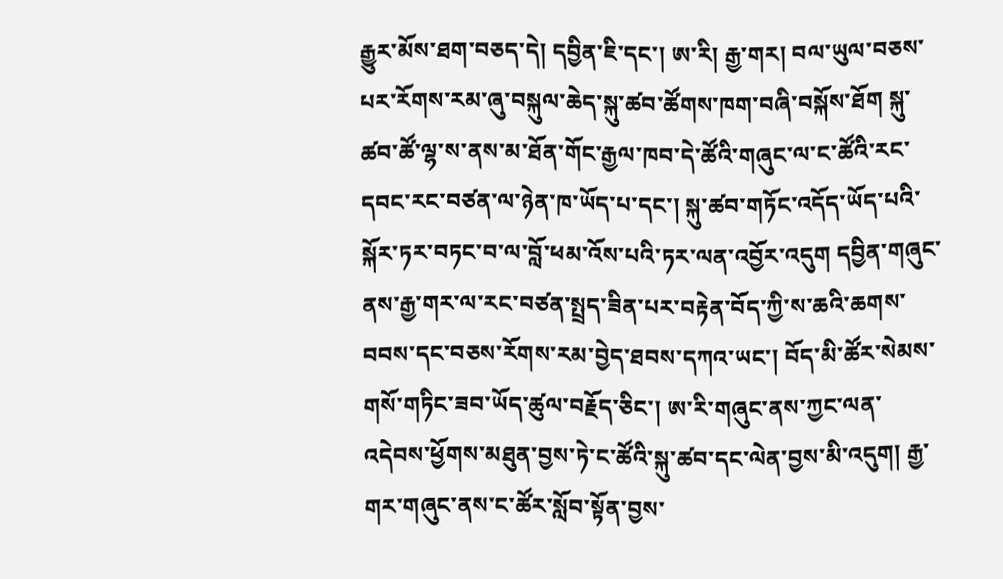རྒྱུར་མོས་ཐག་བཅད་དེ། དབྱིན་ཇི་དང་། ཨ་རི། རྒྱ་གར། བལ་ཡུལ་བཅས་པར་རོགས་རམ་ཞུ་བསྐུལ་ཆེད་སྐུ་ཚབ་ཚོགས་ཁག་བཞི་བསྐོས་ཐོག སྐུ་ཚབ་ཚོ་ལྷ་ས་ནས་མ་ཐོན་གོང་རྒྱལ་ཁབ་དེ་ཚོའི་གཞུང་ལ་ང་ཚོའི་རང་དབང་རང་བཙན་ལ་ཉེན་ཁ་ཡོད་པ་དང་། སྐུ་ཚབ་གཏོང་འདོད་ཡོད་པའི་སྐོར་ཏར་བཏང་བ་ལ་བློ་ཕམ་འོས་པའི་ཏར་ལན་འབྱོར་འདུག དབྱིན་གཞུང་ནས་རྒྱ་གར་ལ་རང་བཙན་སྤྲད་ཟིན་པར་བརྟེན་བོད་ཀྱི་ས་ཆའི་ཆགས་བབས་དང་བཅས་རོགས་རམ་བྱེད་ཐབས་དཀའ་ཡང་། བོད་མི་ཚོར་སེམས་གསོ་གཏིང་ཟབ་ཡོད་ཚུལ་བརྗོད་ཅིང་། ཨ་རི་གཞུང་ནས་ཀྱང་ལན་འདེབས་ཕྱོགས་མཐུན་བྱས་ཏེ་ང་ཚོའི་སྐུ་ཚབ་དང་ལེན་བྱས་མི་འདུག། རྒྱ་གར་གཞུང་ནས་ང་ཚོར་སློབ་སྟོན་བྱས་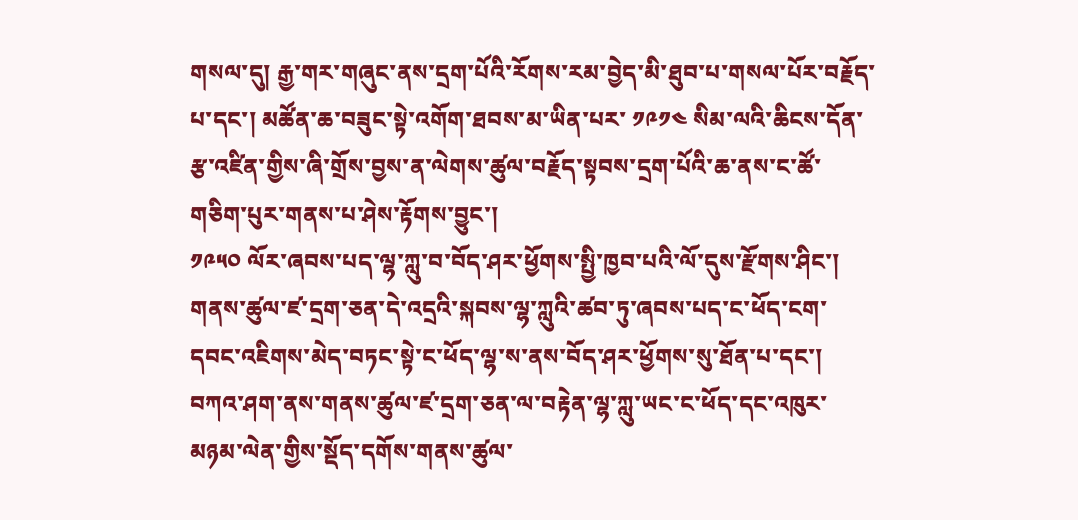གསལ་དུ། རྒྱ་གར་གཞུང་ནས་དྲག་པོའི་རོགས་རམ་བྱེད་མི་ཐུབ་པ་གསལ་པོར་བརྗོད་པ་དང་། མཚོན་ཆ་བཟུང་སྟེ་འགོག་ཐབས་མ་ཡིན་པར་ ༡༩༡༤ སིམ་ལའི་ཆིངས་དོན་རྩ་འཛིན་གྱིས་ཞི་གྲོས་བྱས་ན་ལེགས་ཚུལ་བརྗོད་སྟབས་དྲག་པོའི་ཆ་ནས་ང་ཚོ་གཅིག་པུར་གནས་པ་ཤེས་རྟོགས་བྱུང་།
༡༩༥༠ ལོར་ཞབས་པད་ལྷ་ཀླུ་བ་བོད་ཤར་ཕྱོགས་སྤྱི་ཁྱབ་པའི་ལོ་དུས་རྫོགས་ཤིང་། གནས་ཚུལ་ཛ་དྲག་ཅན་དེ་འདྲའི་སྐབས་ལྷ་ཀླུའི་ཚབ་ཏུ་ཞབས་པད་ང་ཕོད་ངག་དབང་འཇིགས་མེད་བཏང་སྟེ་ང་ཕོད་ལྷ་ས་ནས་བོད་ཤར་ཕྱོགས་སུ་ཐོན་པ་དང་། བཀའ་ཤག་ནས་གནས་ཚུལ་ཛ་དྲག་ཅན་ལ་བརྟེན་ལྷ་ཀླུ་ཡང་ང་ཕོད་དང་འཁུར་མཉམ་ལེན་གྱིས་སྡོད་དགོས་གནས་ཚུལ་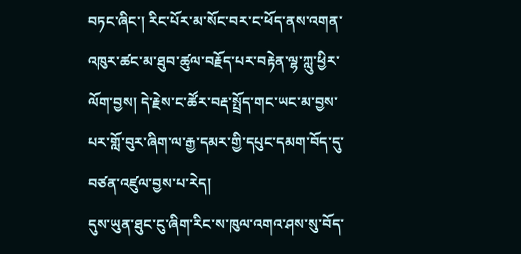བཏང་ཞིང་། རིང་པོར་མ་སོང་བར་ང་ཕོད་ནས་འགན་འཁུར་ཚང་མ་ཐུབ་ཚུལ་བརྗོད་པར་བརྟེན་ལྷ་ཀླུ་ཕྱིར་ལོག་བྱས། དེ་རྗེས་ང་ཚོར་བརྡ་སྤྲོད་གང་ཡང་མ་བྱས་པར་གློ་བུར་ཞིག་ལ་རྒྱ་དམར་གྱི་དཔུང་དམག་བོད་དུ་བཙན་འཛུལ་བྱས་པ་རེད།
དུས་ཡུན་ཐུང་ངུ་ཞིག་རིང་ས་ཁུལ་འགའ་ཤས་སུ་བོད་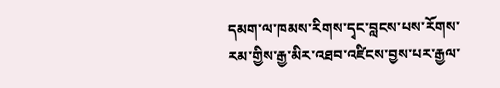དམག་ལ་ཁམས་རིགས་དྭང་བླངས་པས་རོགས་རམ་གྱིས་རྒྱ་མིར་འཐབ་འཛིངས་བྱས་པར་རྒྱལ་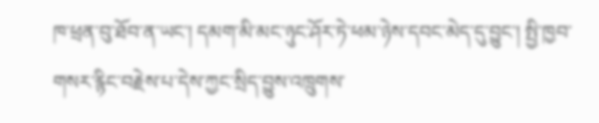ཁ་ཕྲན་བུ་ཐོབ་ན་ཡང་། དམག་མི་མང་ཉུང་ཤོར་ཏེ་ཕམ་ཉེས་དབང་མེད་དུ་བྱུང་། སྤྱི་ཁྱབ་གསར་རྙིང་བརྗེས་པ་དེས་ཀྱང་སྲིད་བྱུས་འཁྲུགས་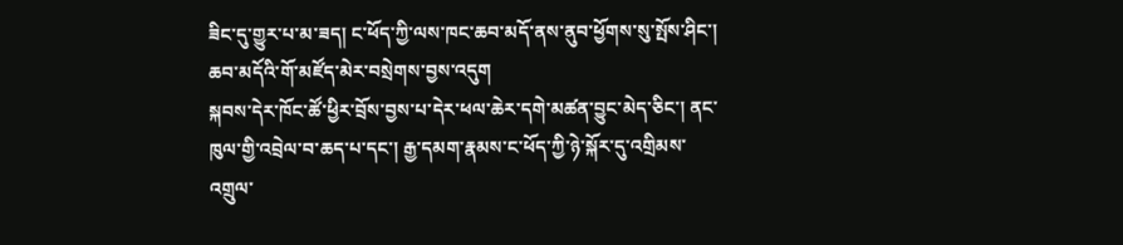ཟིང་དུ་གྱུར་པ་མ་ཟད། ང་ཕོད་ཀྱི་ལས་ཁང་ཆབ་མདོ་ནས་ནུབ་ཕྱོགས་སུ་སྤོས་ཤིང་། ཆབ་མདོའི་གོ་མཛོད་མེར་བསྲེགས་བྱས་འདུག
སྐབས་དེར་ཁོང་ཚོ་ཕྱིར་བྲོས་བྱས་པ་དེར་ཕལ་ཆེར་དགེ་མཚན་བྱུང་མེད་ཅིང་། ནང་ཁུལ་གྱི་འབྲེལ་བ་ཆད་པ་དང་། རྒྱ་དམག་རྣམས་ང་ཕོད་ཀྱི་ཉེ་སྐོར་དུ་འགྲིམས་འགྲུལ་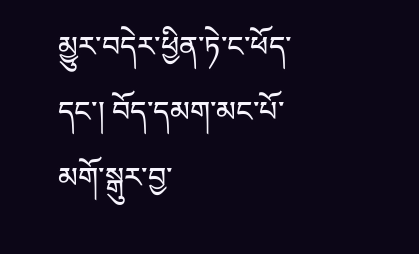མྱུར་བདེར་ཕྱིན་ཏེ་ང་ཕོད་དང་། བོད་དམག་མང་པོ་མགོ་སྒུར་བྱ་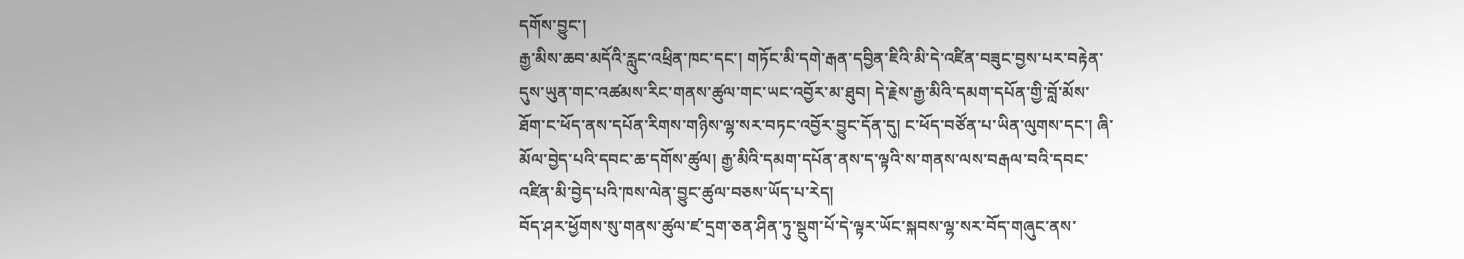དགོས་བྱུང་།
རྒྱ་མིས་ཆབ་མདོའི་རླུང་འཕྲིན་ཁང་དང་། གཏོང་མི་དགེ་རྒན་དབྱིན་ཇིའི་མི་དེ་འཛིན་བཟུང་བྱས་པར་བརྟེན་དུས་ཡུན་གང་འཚམས་རིང་གནས་ཚུལ་གང་ཡང་འབྱོར་མ་ཐུབ། དེ་རྗེས་རྒྱ་མིའི་དམག་དཔོན་གྱི་བློ་མོས་ཐོག་ང་ཕོད་ནས་དཔོན་རིགས་གཉིས་ལྷ་སར་བཏང་འབྱོར་བྱུང་དོན་དུ། ང་ཕོད་བཙོན་པ་ཡིན་ལུགས་དང་། ཞི་མོལ་བྱེད་པའི་དབང་ཆ་དགོས་ཚུལ། རྒྱ་མིའི་དམག་དཔོན་ནས་ད་ལྟའི་ས་གནས་ལས་བརྒལ་བའི་དབང་འཛིན་མི་བྱེད་པའི་ཁས་ལེན་བྱུང་ཚུལ་བཅས་ཡོད་པ་རེད།
བོད་ཤར་ཕྱོགས་སུ་གནས་ཚུལ་ཛ་དྲག་ཅན་ཤིན་ཏུ་སྡུག་པོ་དེ་ལྟར་ཡོང་སྐབས་ལྷ་སར་བོད་གཞུང་ནས་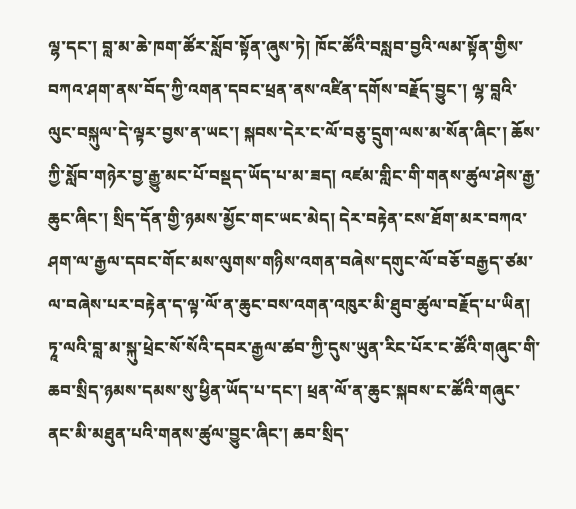ལྷ་དང་། བླ་མ་ཆེ་ཁག་ཚོར་སློབ་སྟོན་ཞུས་ཏེ། ཁོང་ཚོའི་བསླབ་བྱའི་ལམ་སྟོན་གྱིས་བཀའ་ཤག་ནས་བོད་ཀྱི་འགན་དབང་ཕྲན་ནས་འཛིན་དགོས་བརྗོད་བྱུང་། ལྷ་བླའི་ལུང་བསྐུལ་དེ་ལྟར་བྱས་ན་ཡང་། སྐབས་དེར་ང་ལོ་བཅུ་དྲུག་ལས་མ་སོན་ཞིང་། ཆོས་ཀྱི་སློབ་གཉེར་བྱ་རྒྱུ་མང་པོ་བསྡད་ཡོད་པ་མ་ཟད། འཛམ་གླིང་གི་གནས་ཚུལ་ཤེས་རྒྱ་ཆུང་ཞིང་། སྲིད་དོན་གྱི་ཉམས་མྱོང་གང་ཡང་མེད། དེར་བརྟེན་ངས་ཐོག་མར་བཀའ་ཤག་ལ་རྒྱལ་དབང་གོང་མས་ལུགས་གཉིས་འགན་བཞེས་དགུང་ལོ་བཅོ་བརྒྱད་ཙམ་ལ་བཞེས་པར་བརྟེན་ད་ལྟ་ལོ་ན་ཆུང་བས་འགན་འཁུར་མི་ཐུབ་ཚུལ་བརྗོད་པ་ཡིན། ཏཱ་ལའི་བླ་མ་སྐུ་ཕྲེང་སོ་སོའི་དབར་རྒྱལ་ཚབ་ཀྱི་དུས་ཡུན་རིང་པོར་ང་ཚོའི་གཞུང་གི་ཆབ་སྲིད་ཉམས་དམས་སུ་ཕྱིན་ཡོད་པ་དང་། ཕྲན་ལོ་ན་ཆུང་སྐབས་ང་ཚོའི་གཞུང་ནང་མི་མཐུན་པའི་གནས་ཚུལ་བྱུང་ཞིང་། ཆབ་སྲིད་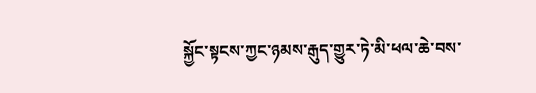སྐྱོང་སྟངས་ཀྱང་ཉམས་རྒུད་གྱུར་ཏེ་མི་ཕལ་ཆེ་བས་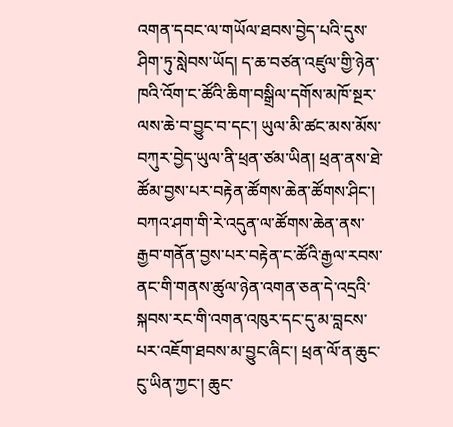འགན་དབང་ལ་གཡོལ་ཐབས་བྱེད་པའི་དུས་ཤིག་ཏུ་སླེབས་ཡོད། ད་ཆ་བཙན་འཛུལ་གྱི་ཉེན་ཁའི་འོག་ང་ཚོའི་ཆིག་བསྒྲིལ་དགོས་མཁོ་སྔར་ལས་ཆེ་བ་བྱུང་བ་དང་། ཡུལ་མི་ཚང་མས་མོས་བཀུར་བྱེད་ཡུལ་ནི་ཕྲན་ཙམ་ཡིན། ཕྲན་ནས་ཐེ་ཚོམ་བྱས་པར་བརྟེན་ཚོགས་ཆེན་ཚོགས་ཤིང་། བཀའ་ཤག་གི་རེ་འདུན་ལ་ཚོགས་ཆེན་ནས་རྒྱབ་གནོན་བྱས་པར་བརྟེན་ང་ཚོའི་རྒྱལ་རབས་ནང་གི་གནས་ཚུལ་ཉེན་འགན་ཅན་དེ་འདྲའི་སྐབས་རང་གི་འགན་འཁུར་དང་དུ་མ་བླངས་པར་འཇོག་ཐབས་མ་བྱུང་ཞིང་། ཕྲན་ལོ་ན་ཆུང་ངུ་ཡིན་ཀྱང་། ཆུང་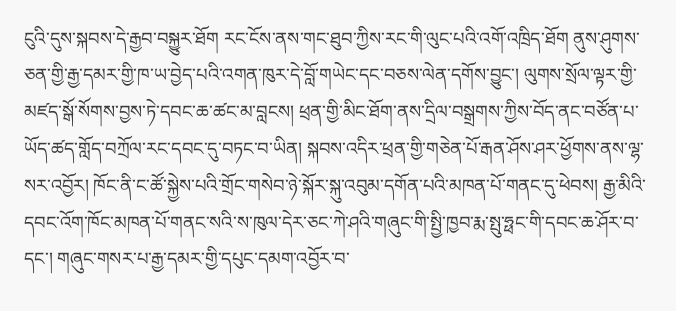ངུའི་དུས་སྐབས་དེ་རྒྱབ་བསྐྱུར་ཐོག རང་ངོས་ནས་གང་ཐུབ་ཀྱིས་རང་གི་ལུང་པའི་འགོ་འཁྲིད་ཐོག ནུས་ཤུགས་ཅན་གྱི་རྒྱ་དམར་གྱི་ཁ་ཡ་བྱེད་པའི་འགན་ཁུར་དེ་བློ་གཡེང་དང་བཅས་ལེན་དགོས་བྱུང་། ལུགས་སྲོལ་ལྟར་གྱི་མཛད་སྒོ་སོགས་བྱས་ཏེ་དབང་ཆ་ཚང་མ་བླངས། ཕྲན་གྱི་མིང་ཐོག་ནས་དྲིལ་བསྒྲགས་ཀྱིས་བོད་ནང་བཙོན་པ་ཡོད་ཚད་གློད་བཀྲོལ་རང་དབང་དུ་བཏང་བ་ཡིན། སྐབས་འདིར་ཕྲན་གྱི་གཅེན་པོ་རྒན་ཤོས་ཤར་ཕྱོགས་ནས་ལྷ་སར་འབྱོར། ཁོང་ནི་ང་ཚོ་སྐྱེས་པའི་གྲོང་གསེབ་ཉེ་སྐོར་སྐུ་འབུམ་དགོན་པའི་མཁན་པོ་གནང་དུ་ཕེབས། རྒྱ་མིའི་དབང་འོག་ཁོང་མཁན་པོ་གནང་སའི་ས་ཁུལ་དེར་ཅང་ཀེ་ཤའི་གཞུང་གི་སྤྱི་ཁྱབ་རྨ་སྤུ་ཧྥང་གི་དབང་ཆ་ཤོར་བ་དང་། གཞུང་གསར་པ་རྒྱ་དམར་གྱི་དཔུང་དམག་འབྱོར་བ་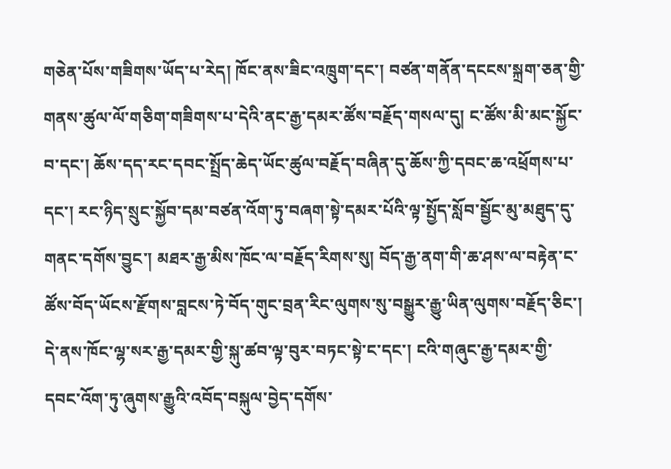གཅེན་པོས་གཟིགས་ཡོད་པ་རེད། ཁོང་ནས་ཟིང་འཁྲུག་དང་། བཙན་གནོན་དངངས་སྐྲག་ཅན་གྱི་གནས་ཚུལ་ལོ་གཅིག་གཟིགས་པ་དེའི་ནང་རྒྱ་དམར་ཚོས་བརྗོད་གསལ་དུ། ང་ཚོས་མི་མང་སྐྱོང་བ་དང་། ཆོས་དད་རང་དབང་སྤྲོད་ཆེད་ཡོང་ཚུལ་བརྗོད་བཞིན་དུ་ཆོས་ཀྱི་དབང་ཆ་འཕྲོགས་པ་དང་། རང་ཉིད་སྲུང་སྐྱོབ་དམ་བཙན་འོག་ཏུ་བཞག་སྟེ་དམར་པོའི་ལྟ་སྤྱོད་སློབ་སྦྱོང་མུ་མཐུད་དུ་གནང་དགོས་བྱུང་། མཐར་རྒྱ་མིས་ཁོང་ལ་བརྗོད་རིགས་སུ། བོད་རྒྱ་ནག་གི་ཆ་ཤས་ལ་བརྟེན་ང་ཚོས་བོད་ཡོངས་རྫོགས་བླངས་ཏེ་བོད་གུང་བྲན་རིང་ལུགས་སུ་བསྒྱུར་རྒྱུ་ཡིན་ལུགས་བརྗོད་ཅིང་། དེ་ནས་ཁོང་ལྷ་སར་རྒྱ་དམར་གྱི་སྐུ་ཚབ་ལྟ་བུར་བཏང་སྟེ་ང་དང་། ངའི་གཞུང་རྒྱ་དམར་གྱི་དབང་འོག་ཏུ་ཞུགས་རྒྱུའི་འབོད་བསྐུལ་བྱེད་དགོས་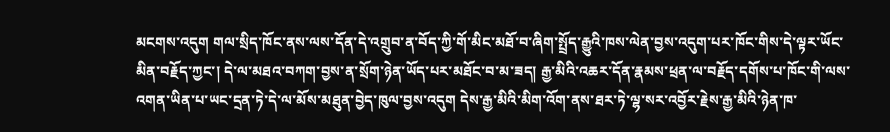མངགས་འདུག གལ་སྲིད་ཁོང་ནས་ལས་དོན་དེ་འགྲུབ་ན་བོད་ཀྱི་གོ་མིང་མཐོ་བ་ཞིག་སྤྲོད་རྒྱུའི་ཁས་ལེན་བྱས་འདུག་པར་ཁོང་གིས་དེ་ལྟར་ཡོང་མིན་བརྗོད་ཀྱང་། དེ་ལ་མཐའ་བཀག་བྱས་ན་སྲོག་ཉེན་ཡོད་པར་མཐོང་བ་མ་ཟད། རྒྱ་མིའི་འཆར་དོན་རྣམས་ཕྲན་ལ་བརྗོད་དགོས་པ་ཁོང་གི་ལས་འགན་ཡིན་པ་ཡང་དྲན་ཏེ་དེ་ལ་མོས་མཐུན་བྱེད་ཁུལ་བྱས་འདུག དེས་རྒྱ་མིའི་མིག་འོག་ནས་ཐར་ཏེ་ལྷ་སར་འབྱོར་རྗེས་རྒྱ་མིའི་ཉེན་ཁ་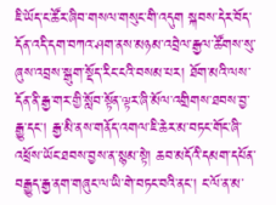ཇི་ཡོད་ང་ཚོར་ཞིབ་གསལ་གསུང་གི་འདུག སྐབས་དེར་བོད་དོན་འདི་དག་བཀའ་ཤག་ནས་མཉམ་འབྲེལ་རྒྱལ་ཚོགས་སུ་ཞུས་འབྲས་སྒུག་སྡོད་རིང་ངའི་བསམ་པར། ཐོག་མའི་ལས་དོན་ནི་རྒྱ་གར་གྱི་སློབ་སྟོན་ལྟར་ཞི་མོལ་འགྲིགས་ཐབས་བྱ་རྒྱུ་དང་། རྒྱ་མི་ནས་གནོད་འགལ་ཇི་ཆེར་མ་བཏང་གོང་ཞི་འཕྲོས་ཡོང་ཐབས་བྱས་ན་སྙམ་སྟེ། ཆབ་མདོའི་དམག་དཔོན་བརྒྱུད་རྒྱ་ནག་གཞུང་ལ་ཡི་གེ་བཏང་བའི་ནང་། ང་ལོ་ན་མ་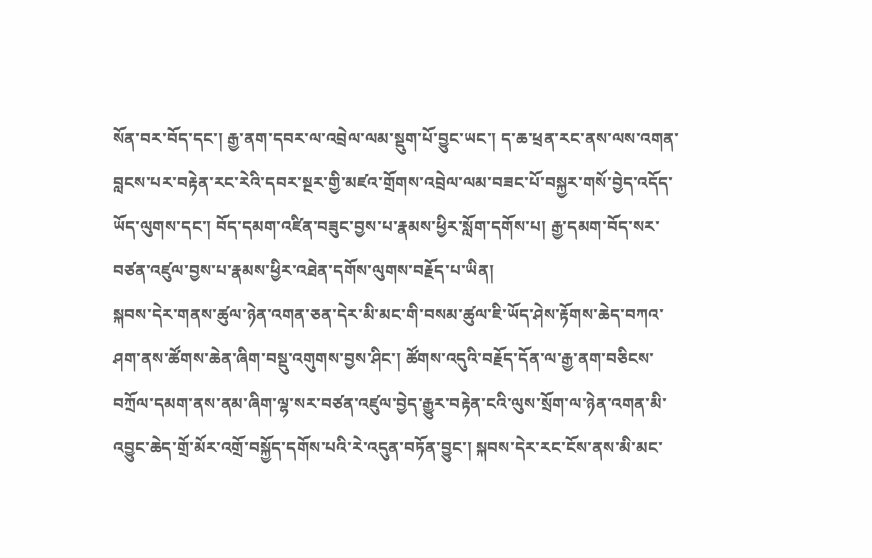སོན་བར་བོད་དང་། རྒྱ་ནག་དབར་ལ་འབྲེལ་ལམ་སྡུག་པོ་བྱུང་ཡང་། ད་ཆ་ཕྲན་རང་ནས་ལས་འགན་བླངས་པར་བརྟེན་རང་རེའི་དབར་སྔར་གྱི་མཛའ་གྲོགས་འབྲེལ་ལམ་བཟང་པོ་བསྐྱར་གསོ་བྱེད་འདོད་ཡོད་ལུགས་དང་། བོད་དམག་འཛིན་བཟུང་བྱས་པ་རྣམས་ཕྱིར་སློག་དགོས་པ། རྒྱ་དམག་བོད་སར་བཙན་འཛུལ་བྱས་པ་རྣམས་ཕྱིར་འཐེན་དགོས་ལུགས་བརྗོད་པ་ཡིན།
སྐབས་དེར་གནས་ཚུལ་ཉེན་འགན་ཅན་དེར་མི་མང་གི་བསམ་ཚུལ་ཇི་ཡོད་ཤེས་རྟོགས་ཆེད་བཀའ་ཤག་ནས་ཚོགས་ཆེན་ཞིག་བསྡུ་འགུགས་བྱས་ཤིང་། ཚོགས་འདུའི་བརྗོད་དོན་ལ་རྒྱ་ནག་བཅིངས་བཀྲོལ་དམག་ནས་ནམ་ཞིག་ལྷ་སར་བཙན་འཛུལ་བྱེད་རྒྱུར་བརྟེན་ངའི་ལུས་སྲོག་ལ་ཉེན་འགན་མི་འབྱུང་ཆེད་གྲོ་མོར་འགྲོ་བསྐྱོད་དགོས་པའི་རེ་འདུན་བཏོན་བྱུང་། སྐབས་དེར་རང་ངོས་ནས་མི་མང་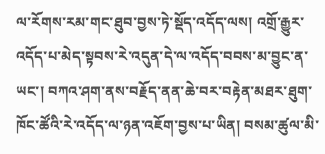ལ་རོགས་རམ་གང་ཐུབ་བྱས་ཏེ་སྡོད་འདོད་ལས། འགྲོ་རྒྱུར་འདོད་པ་མེད་སྟབས་རེ་འདུན་དེ་ལ་འདོད་བབས་མ་བྱུང་ན་ཡང་། བཀའ་ཤག་ནས་བརྗོད་ནན་ཆེ་བར་བརྟེན་མཐར་ཐུག་ཁོང་ཚོའི་རེ་འདོད་ལ་ཉན་འཇོག་བྱས་པ་ཡིན། བསམ་ཚུལ་མི་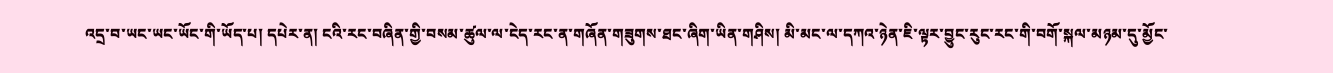འདྲ་བ་ཡང་ཡང་ཡོང་གི་ཡོད་པ། དཔེར་ན། ངའི་རང་བཞིན་གྱི་བསམ་ཚུལ་ལ་ངེད་རང་ན་གཞོན་གཟུགས་ཐང་ཞིག་ཡིན་གཤིས། མི་མང་ལ་དཀའ་ཉེན་ཇི་ལྟར་བྱུང་རུང་རང་གི་བགོ་སྐལ་མཉམ་དུ་མྱོང་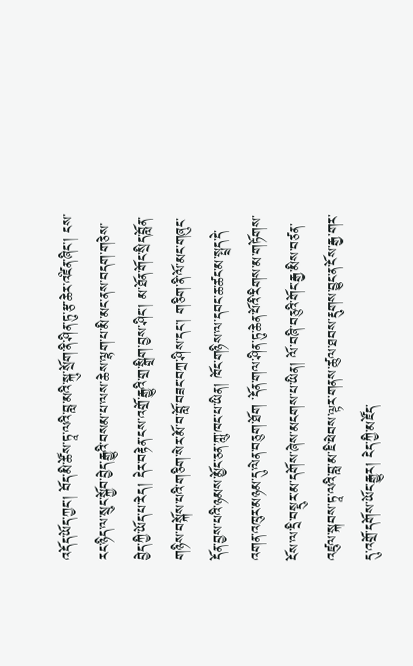འདོད་ཡོད་ཀྱང་། བོད་མི་ཚོས་ཏཱ་ལའི་བླ་མའི་སྐུ་སྲོག་ནི་ཤིན་ཏུ་རྩ་ཆེར་འཛིན་ཞིང་། ངས་རང་ཉིད་ལ་སྲུང་སྐྱོབ་བྱེད་རྒྱུའི་བསམ་པ་ལས་ཆེས་ལྷག་པ་མི་མང་ནས་བདག་གཅེས་བྱེད་ཀྱི་ཡོད་པ་རེད། དེར་བརྟེན་ངས་འགྲོ་རྒྱུའི་གྲ་སྒྲིག་བྱས་ཤིང་། མ་ཐོན་གོང་སྲིད་བློན་གཉིས་བསྐོས་པའི་གཅིག་སེར་མོ་བ་བློ་བཟང་བཀྲ་ཤིས་དང་། གཅིག་ནི་ལོ་མང་གཞུང་དོན་བྱས་པའི་ཉམས་མྱོང་ཅན་ཀླུ་ཁང་པ་ཡིན། ཁོང་གཉིས་ལ་དབང་ཆ་ཚང་མ་སྤྲད་དེ་འགན་འཁུར་མཉམ་དུ་ལེན་བཅུག་ཐོག ་དོན་གལ་ཤིན་ཏུ་ཆེན་པོའི་རིགས་མ་གཏོགས་ངོས་ལ་དྲི་བསྡུར་མ་དགོས་ཞེས་མངགས་པ་ཡིན། ལོ་བཞི་བཅུའི་གོང་རྒྱ་མིས་བཙན་འཛུལ་སྐབས་ཏཱ་ལའི་བླ་མ་ཇི་ཕེབས་ལྟར་གནས་ཚུལ་ཐབས་རྡུགས་བྱུང་ན་ངོས་རྒྱ་གར་དུ་འགྲོ་དགོས་ཡོང་རྒྱུར། ངེད་ཀྱི་མཛོད་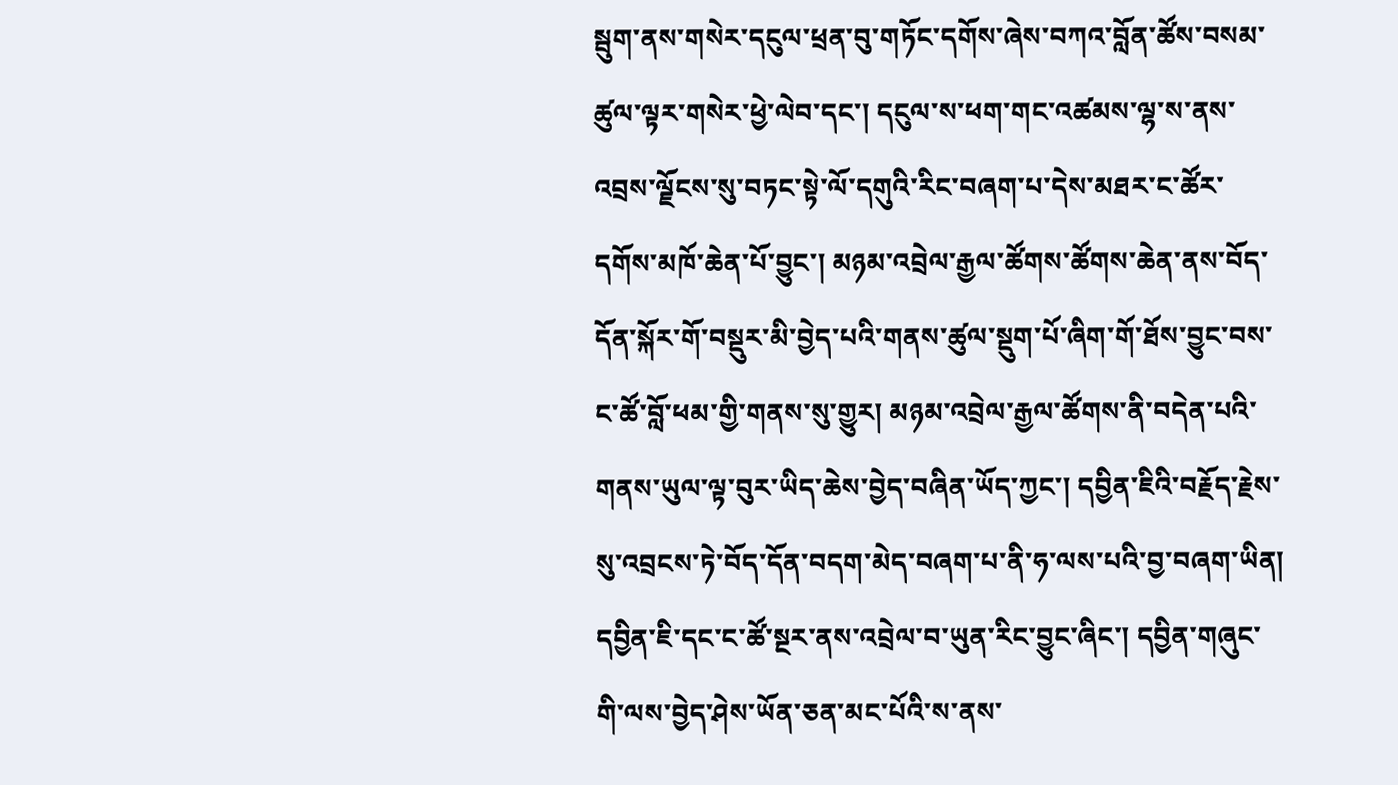སྦུག་ནས་གསེར་དངུལ་ཕྲན་བུ་གཏོང་དགོས་ཞེས་བཀའ་བློན་ཚོས་བསམ་ཚུལ་ལྟར་གསེར་ཕྱེ་ལེབ་དང་། དངུལ་ས་ཕག་གང་འཚམས་ལྷ་ས་ནས་འབྲས་ལྗོངས་སུ་བཏང་སྟེ་ལོ་དགུའི་རིང་བཞག་པ་དེས་མཐར་ང་ཚོར་དགོས་མཁོ་ཆེན་པོ་བྱུང་། མཉམ་འབྲེལ་རྒྱལ་ཚོགས་ཚོགས་ཆེན་ནས་བོད་དོན་སྐོར་གོ་བསྡུར་མི་བྱེད་པའི་གནས་ཚུལ་སྡུག་པོ་ཞིག་གོ་ཐོས་བྱུང་བས་ང་ཚོ་བློ་ཕམ་གྱི་གནས་སུ་གྱུར། མཉམ་འབྲེལ་རྒྱལ་ཚོགས་ནི་བདེན་པའི་གནས་ཡུལ་ལྟ་བུར་ཡིད་ཆེས་བྱེད་བཞིན་ཡོད་ཀྱང་། དབྱིན་ཇིའི་བརྗོད་རྗེས་སུ་འབྲངས་ཏེ་བོད་དོན་བདག་མེད་བཞག་པ་ནི་ཧ་ལས་པའི་བྱ་བཞག་ཡིན། དབྱིན་ཇི་དང་ང་ཚོ་སྔར་ནས་འབྲེལ་བ་ཡུན་རིང་བྱུང་ཞིང་། དབྱིན་གཞུང་གི་ལས་བྱེད་ཤེས་ཡོན་ཅན་མང་པོའི་ས་ནས་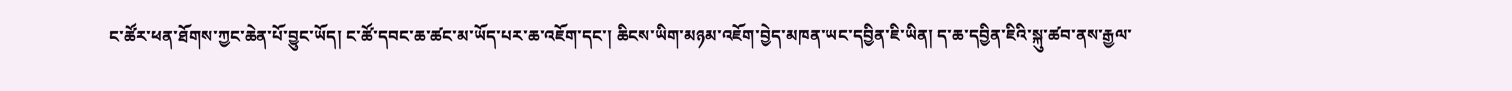ང་ཚོར་ཕན་ཐོགས་ཀྱང་ཆེན་པོ་བྱུང་ཡོད། ང་ཚོ་དབང་ཆ་ཚང་མ་ཡོད་པར་ཆ་འཇོག་དང་། ཆིངས་ཡིག་མཉམ་འཇོག་བྱེད་མཁན་ཡང་དབྱིན་ཇི་ཡིན། ད་ཆ་དབྱིན་ཇིའི་སྐུ་ཚབ་ནས་རྒྱལ་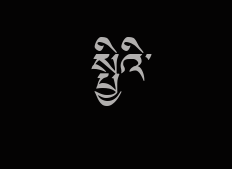སྤྱིའི་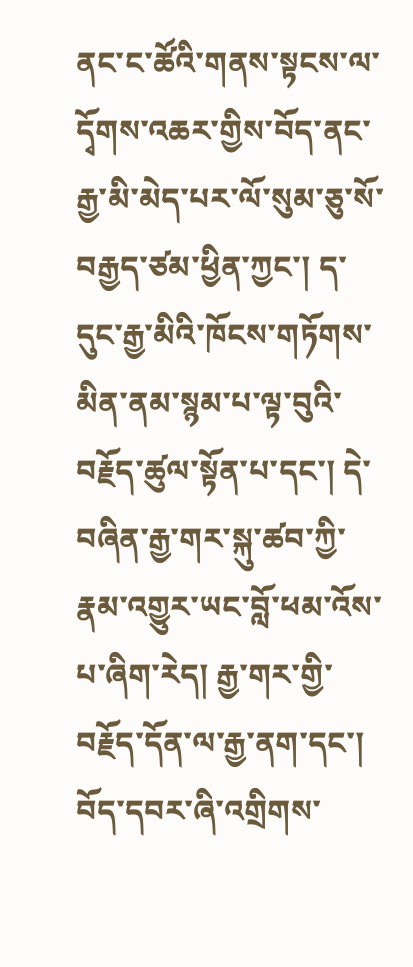ནང་ང་ཚོའི་གནས་སྟངས་ལ་དྭོགས་འཆར་གྱིས་བོད་ནང་རྒྱ་མི་མེད་པར་ལོ་སུམ་ཅུ་སོ་བརྒྱད་ཙམ་ཕྱིན་ཀྱང་། ད་དུང་རྒྱ་མིའི་ཁོངས་གཏོགས་མིན་ནམ་སྙམ་པ་ལྟ་བུའི་བརྗོད་ཚུལ་སྟོན་པ་དང་། དེ་བཞིན་རྒྱ་གར་སྐུ་ཚབ་ཀྱི་རྣམ་འགྱུར་ཡང་བློ་ཕམ་འོས་པ་ཞིག་རེད། རྒྱ་གར་གྱི་བརྗོད་དོན་ལ་རྒྱ་ནག་དང་། བོད་དབར་ཞི་འགྲིགས་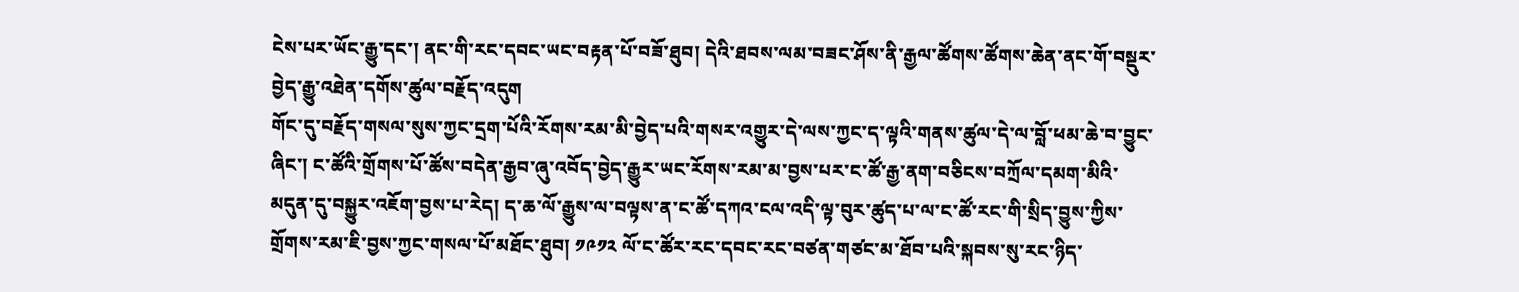ངེས་པར་ཡོང་རྒྱུ་དང་། ནང་གི་རང་དབང་ཡང་བརྟན་པོ་བཟོ་ཐུབ། དེའི་ཐབས་ལམ་བཟང་ཤོས་ནི་རྒྱལ་ཚོགས་ཚོགས་ཆེན་ནང་གོ་བསྡུར་བྱེད་རྒྱུ་འཐེན་དགོས་ཚུལ་བརྗོད་འདུག
གོང་དུ་བརྗོད་གསལ་སུས་ཀྱང་དྲག་པོའི་རོགས་རམ་མི་བྱེད་པའི་གསར་འགྱུར་དེ་ལས་ཀྱང་ད་ལྟའི་གནས་ཚུལ་དེ་ལ་བློ་ཕམ་ཆེ་བ་བྱུང་ཞིང་། ང་ཚོའི་གྲོགས་པོ་ཚོས་བདེན་རྒྱབ་ཞུ་འབོད་བྱེད་རྒྱུར་ཡང་རོགས་རམ་མ་བྱས་པར་ང་ཚོ་རྒྱ་ནག་བཅིངས་བཀྲོལ་དམག་མིའི་མདུན་དུ་བསྐྱུར་འཇོག་བྱས་པ་རེད། ད་ཆ་ལོ་རྒྱུས་ལ་བལྟས་ན་ང་ཚོ་དཀའ་ངལ་འདི་ལྟ་བུར་ཚུད་པ་ལ་ང་ཚོ་རང་གི་སྲིད་བྱུས་ཀྱིས་གྲོགས་རམ་ཇི་བྱས་ཀྱང་གསལ་པོ་མཐོང་ཐུབ། ༡༩༡༢ ལོ་ང་ཚོར་རང་དབང་རང་བཙན་གཙང་མ་ཐོབ་པའི་སྐབས་སུ་རང་ཉིད་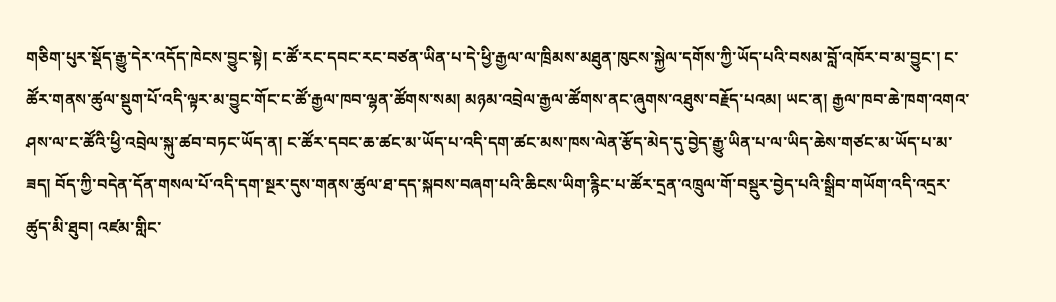གཅིག་པུར་སྡོད་རྒྱུ་དེར་འདོད་ཁེངས་བྱུང་སྟེ། ང་ཚོ་རང་དབང་རང་བཙན་ཡིན་པ་དེ་ཕྱི་རྒྱལ་ལ་ཁྲིམས་མཐུན་ཁུངས་སྐྱེལ་དགོས་ཀྱི་ཡོད་པའི་བསམ་བློ་འཁོར་བ་མ་བྱུང་། ང་ཚོར་གནས་ཚུལ་སྡུག་པོ་འདི་ལྟར་མ་བྱུང་གོང་ང་ཚོ་རྒྱལ་ཁབ་ལྷན་ཚོགས་སམ། མཉམ་འབྲེལ་རྒྱལ་ཚོགས་ནང་ཞུགས་འཐུས་བརྗོད་པའམ། ཡང་ན། རྒྱལ་ཁབ་ཆེ་ཁག་འགའ་ཤས་ལ་ང་ཚོའི་ཕྱི་འབྲེལ་སྐུ་ཚབ་བཏང་ཡོད་ན། ང་ཚོར་དབང་ཆ་ཚང་མ་ཡོད་པ་འདི་དག་ཚང་མས་ཁས་ལེན་རྩོད་མེད་དུ་བྱེད་རྒྱུ་ཡིན་པ་ལ་ཡིད་ཆེས་གཙང་མ་ཡོད་པ་མ་ཟད། བོད་ཀྱི་བདེན་དོན་གསལ་པོ་འདི་དག་སྔར་དུས་གནས་ཚུལ་ཐ་དད་སྐབས་བཞག་པའི་ཆིངས་ཡིག་རྙིང་པ་ཚོར་དྲན་འཁྲུལ་གོ་བསྡུར་བྱེད་པའི་སྒྲིབ་གཡོག་འདི་འདྲར་ཚུད་མི་ཐུབ། འཛམ་གླིང་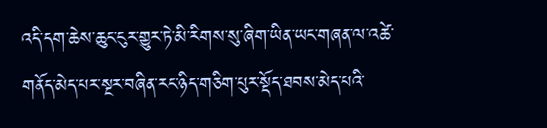འདི་དག་ཆེས་ཆུང་ངུར་གྱུར་ཏེ་མི་རིགས་སུ་ཞིག་ཡིན་ཡང་གཞན་ལ་འཚེ་གནོད་མེད་པར་སྔར་བཞིན་རང་ཉིད་གཅིག་པུར་སྡོད་ཐབས་མེད་པའི་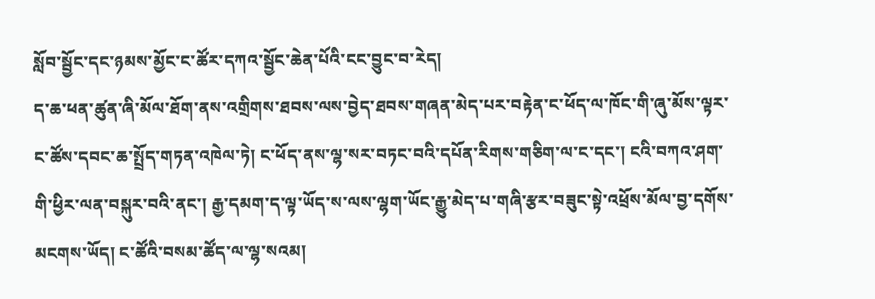སློབ་སྦྱོང་དང་ཉམས་མྱོང་ང་ཚོར་དཀའ་སྦྱོང་ཆེན་པོའི་ངང་བྱུང་བ་རེད།
ད་ཆ་ཕན་ཚུན་ཞི་མོལ་ཐོག་ནས་འགྲིགས་ཐབས་ལས་བྱེད་ཐབས་གཞན་མེད་པར་བརྟེན་ང་ཕོད་ལ་ཁོང་གི་ཞུ་མོས་ལྟར་ང་ཚོས་དབང་ཆ་སྤྲོད་གཏན་འཁེལ་ཏེ། ང་ཕོད་ནས་ལྷ་སར་བཏང་བའི་དཔོན་རིགས་གཅིག་ལ་ང་དང་། ངའི་བཀའ་ཤག་གི་ཕྱིར་ལན་བསྐུར་བའི་ནང་། རྒྱ་དམག་ད་ལྟ་ཡོད་ས་ལས་ལྷག་ཡོང་རྒྱུ་མེད་པ་གཞི་རྩར་བཟུང་སྟེ་འཕྲོས་མོལ་བྱ་དགོས་མངགས་ཡོད། ང་ཚོའི་བསམ་ཚོད་ལ་ལྷ་སའམ།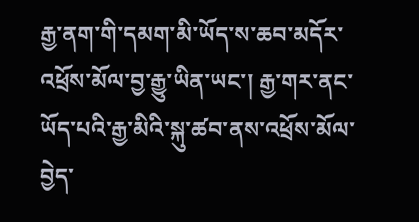རྒྱ་ནག་གི་དམག་མི་ཡོད་ས་ཆབ་མདོར་འཕྲོས་མོལ་བྱ་རྒྱུ་ཡིན་ཡང་། རྒྱ་གར་ནང་ཡོད་པའི་རྒྱ་མིའི་སྐུ་ཚབ་ནས་འཕྲོས་མོལ་བྱེད་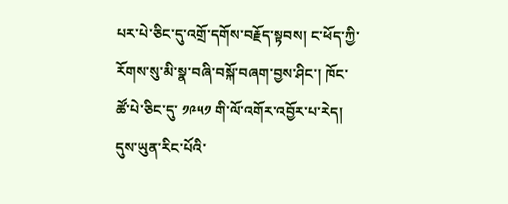པར་པེ་ཅིང་དུ་འགྲོ་དགོས་བརྗོད་སྟབས། ང་ཕོད་ཀྱི་རོགས་སུ་མི་སྣ་བཞི་བསྐོ་བཞག་བྱས་ཤིང་། ཁོང་ཚོ་པེ་ཅིང་དུ་ ༡༩༥༡ གི་ལོ་འགོར་འབྱོར་པ་རེད།
དུས་ཡུན་རིང་པོའི་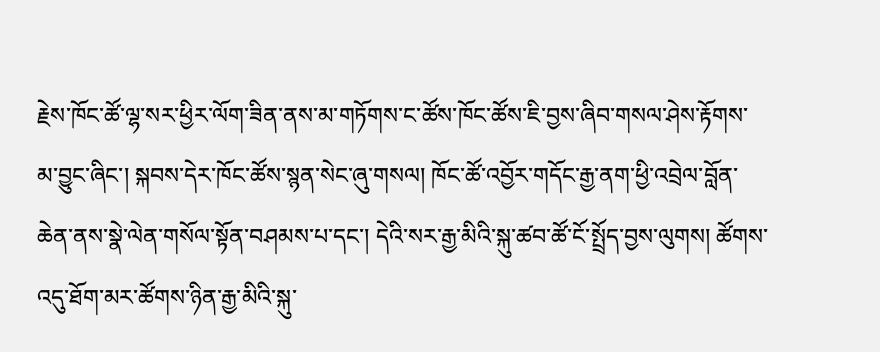རྗེས་ཁོང་ཚོ་ལྷ་སར་ཕྱིར་ལོག་ཟིན་ནས་མ་གཏོགས་ང་ཚོས་ཁོང་ཚོས་ཇི་བྱས་ཞིབ་གསལ་ཤེས་རྟོགས་མ་བྱུང་ཞིང་། སྐབས་དེར་ཁོང་ཚོས་སྙན་སེང་ཞུ་གསལ། ཁོང་ཚོ་འབྱོར་གདོང་རྒྱ་ནག་ཕྱི་འབྲེལ་བློན་ཆེན་ནས་སྣེ་ལེན་གསོལ་སྟོན་བཤམས་པ་དང་། དེའི་སར་རྒྱ་མིའི་སྐུ་ཚབ་ཚོ་ངོ་སྤྲོད་བྱས་ལུགས། ཚོགས་འདུ་ཐོག་མར་ཚོགས་ཉིན་རྒྱ་མིའི་སྐུ་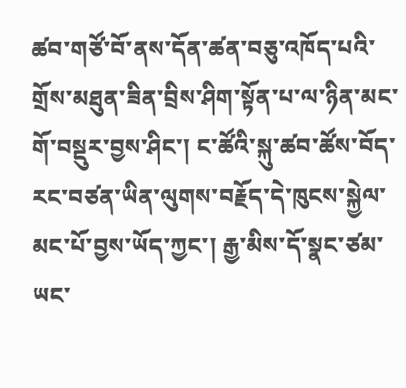ཚབ་གཙོ་བོ་ནས་དོན་ཚན་བཅུ་འཁོད་པའི་གྲོས་མཐུན་ཟིན་བྲིས་ཤིག་སྟོན་པ་ལ་ཉིན་མང་གོ་བསྡུར་བྱས་ཤིང་། ང་ཚོའི་སྐུ་ཚབ་ཚོས་བོད་རང་བཙན་ཡིན་ལུགས་བརྗོད་དེ་ཁུངས་སྐྱེལ་མང་པོ་བྱས་ཡོད་ཀྱང་། རྒྱ་མིས་དོ་སྣང་ཙམ་ཡང་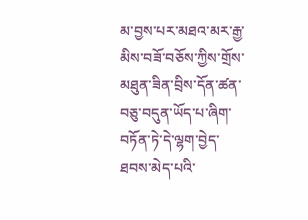མ་བྱས་པར་མཐའ་མར་རྒྱ་མིས་བཟོ་བཅོས་ཀྱིས་གྲོས་མཐུན་ཟིན་བྲིས་དོན་ཚན་བཅུ་བདུན་ཡོད་པ་ཞིག་བཏོན་ཏེ་དེ་ལྷག་བྱེད་ཐབས་མེད་པའི་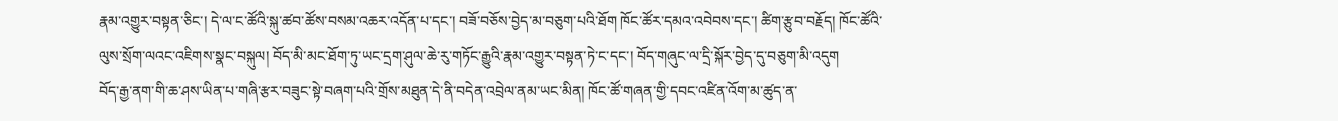རྣམ་འགྱུར་བསྟན་ཅིང་། དེ་ལ་ང་ཚོའི་སྐུ་ཚབ་ཚོས་བསམ་འཆར་འདོན་པ་དང་། བཟོ་བཅོས་བྱེད་མ་བཅུག་པའི་ཐོག ཁོང་ཚོར་དམའ་འབེབས་དང་། ཚིག་རྩུབ་བརྗོད། ཁོང་ཚོའི་ལུས་སྲོག་ལའང་འཇིགས་སྣང་བསྐུལ། བོད་མི་མང་ཐོག་ཏུ་ཡང་དྲག་ཤུལ་ཆེ་རུ་གཏོང་རྒྱུའི་རྣམ་འགྱུར་བསྟན་ཏེ་ང་དང་། བོད་གཞུང་ལ་དྲི་སྐོར་བྱེད་དུ་བཅུག་མི་འདུག
བོད་རྒྱ་ནག་གི་ཆ་ཤས་ཡིན་པ་གཞི་རྩར་བཟུང་སྟེ་བཞག་པའི་གྲོས་མཐུན་དེ་ནི་བདེན་འབྲེལ་ནམ་ཡང་མིན། ཁོང་ཚོ་གཞན་གྱི་དབང་འཛིན་འོག་མ་ཚུད་ན་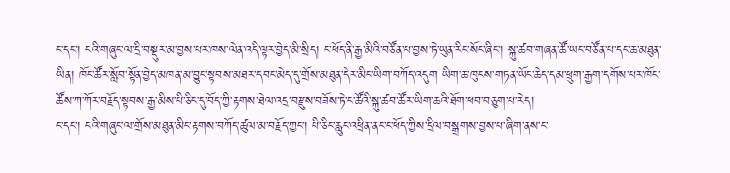ང་དང་། ངའི་གཞུང་ལ་དྲི་བསྡུར་མ་བྱས་པར་ཁས་ལེན་འདི་ལྟར་བྱེད་མི་སྲིད། ང་ཕོད་ནི་རྒྱ་མིའི་བཙོན་པ་བྱས་ཏེ་ཡུན་རིང་སོང་ཞིང་། སྐུ་ཚབ་གཞན་ཚོ་ཡང་བཙོན་པ་དང་ཆ་མཐུན་ཡིན། ཁོང་ཚོར་སློབ་སྟོན་བྱེད་མཁན་མ་བྱུང་སྟབས་མཐར་དབང་མེད་དུ་གྲོས་མཐུན་དེར་མིང་ཡིག་བཀོད་འདུག ཡིག་ཆ་ཁུངས་གཏན་ཡོང་ཆེད་དམ་ཕྲུག་རྒྱག་དགོས་པར་ཁོང་ཚོས་ཀ་ཀོར་བརྗོད་སྟབས་རྒྱ་མིས་པི་ཅིང་དུ་བོད་ཀྱི་རྟགས་ཐེལ་འདྲ་བརྫུས་བཟོས་ཏེ་ང་ཚོའི་སྐུ་ཚབ་ཚོར་ཡིག་ཆའི་ཐོག་ཕབ་བཅུག་པ་རེད།
ང་དང་། ངའི་གཞུང་ལ་གྲོས་མཐུན་མིང་རྟགས་བཀོད་ཚུལ་མ་བརྗོད་ཀྱང་། པི་ཅིང་རླུང་འཕྲིན་ནང་ང་ཕོད་ཀྱིས་དྲིལ་བསྒྲགས་བྱས་པ་ཞིག་ནས་ང་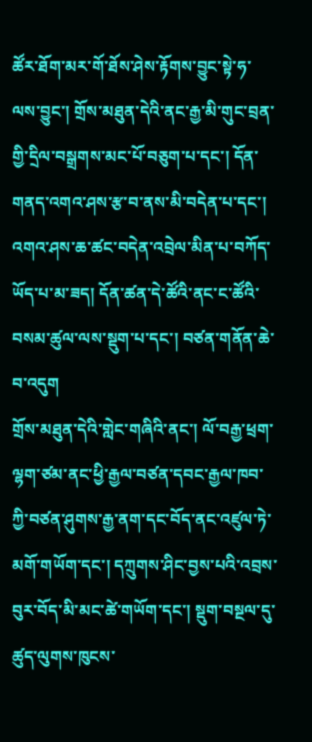ཚོར་ཐོག་མར་གོ་ཐོས་ཤེས་རྟོགས་བྱུང་སྟེ་ཧ་ལས་བྱུང་། གྲོས་མཐུན་དེའི་ནང་རྒྱ་མི་གུང་བྲན་གྱི་དྲིལ་བསྒྲགས་མང་པོ་བཅུག་པ་དང་། དོན་གནད་འགའ་ཤས་རྩ་བ་ནས་མི་བདེན་པ་དང་། འགའ་ཤས་ཆ་ཚང་བདེན་འབྲེལ་མིན་པ་བཀོད་ཡོད་པ་མ་ཟད། དོན་ཚན་དེ་ཚོའི་ནང་ང་ཚོའི་བསམ་ཚུལ་ལས་སྡུག་པ་དང་། བཙན་གནོན་ཆེ་བ་འདུག
གྲོས་མཐུན་དེའི་གླེང་གཞིའི་ནང་། ལོ་བརྒྱ་ཕྲག་ལྷག་ཙམ་ནང་ཕྱི་རྒྱལ་བཙན་དབང་རྒྱལ་ཁབ་ཀྱི་བཙན་ཤུགས་རྒྱ་ནག་དང་བོད་ནང་འཛུལ་ཏེ་མགོ་གཡོག་དང་། དཀྲུགས་ཤིང་བྱས་པའི་འབྲས་བུར་བོད་མི་མང་ཚེ་གཡོག་དང་། སྡུག་བསྔལ་དུ་ཚུད་ལུགས་ཁུངས་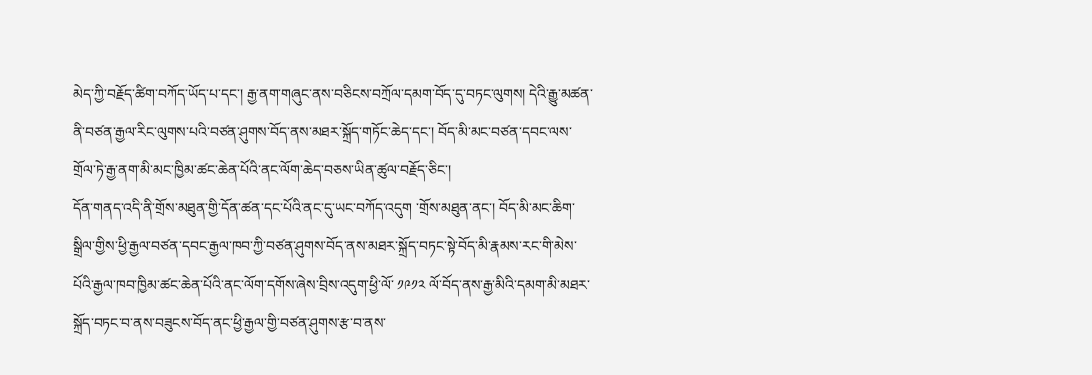མེད་ཀྱི་བརྗོད་ཚིག་བཀོད་ཡོད་པ་དང་། རྒྱ་ནག་གཞུང་ནས་བཅིངས་བཀྲོལ་དམག་བོད་དུ་བཏང་ལུགས། དེའི་རྒྱུ་མཚན་ནི་བཙན་རྒྱལ་རིང་ལུགས་པའི་བཙན་ཤུགས་བོད་ནས་མཐར་སྐྲོད་གཏོང་ཆེད་དང་། བོད་མི་མང་བཙན་དབང་ལས་གྲོལ་ཏེ་རྒྱ་ནག་མི་མང་ཁྱིམ་ཚང་ཆེན་པོའི་ནང་ལོག་ཆེད་བཅས་ཡིན་ཚུལ་བརྗོད་ཅིང་།
དོན་གནད་འདི་ནི་གྲོས་མཐུན་གྱི་དོན་ཚན་དང་པོའི་ནང་དུ་ཡང་བཀོད་འདུག ་གྲོས་མཐུན་ནང་། བོད་མི་མང་ཆིག་སྒྲིལ་གྱིས་ཕྱི་རྒྱལ་བཙན་དབང་རྒྱལ་ཁབ་ཀྱི་བཙན་ཤུགས་བོད་ནས་མཐར་སྐྲོད་བཏང་སྟེ་བོད་མི་རྣམས་རང་གི་མེས་པོའི་རྒྱལ་ཁབ་ཁྱིམ་ཚང་ཆེན་པོའི་ནང་ལོག་དགོས་ཞེས་བྲིས་འདུག་ཕྱི་ལོ་ ༡༩༡༢ ལོ་བོད་ནས་རྒྱ་མིའི་དམག་མི་མཐར་སྐྲོད་བཏང་བ་ནས་བཟུངས་བོད་ནང་ཕྱི་རྒྱལ་གྱི་བཙན་ཤུགས་རྩ་བ་ནས་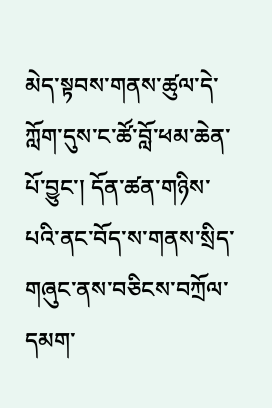མེད་སྟབས་གནས་ཚུལ་དེ་ཀློག་དུས་ང་ཚོ་བློ་ཕམ་ཆེན་པོ་བྱུང་། དོན་ཚན་གཉིས་པའི་ནང་བོད་ས་གནས་སྲིད་གཞུང་ནས་བཅིངས་བཀྲོལ་དམག་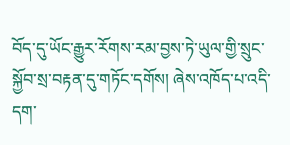བོད་དུ་ཡོང་རྒྱུར་རོགས་རམ་བྱས་ཏེ་ཡུལ་གྱི་སྲུང་སྐྱོབ་སྲ་བརྟན་དུ་གཏོང་དགོས། ཞེས་འཁོད་པ་འདི་དག་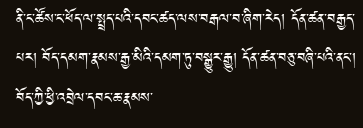ནི་ང་ཚོས་ང་ཕོད་ལ་སྤྲད་པའི་དབང་ཚད་ལས་བརྒལ་བ་ཞིག་རེད། དོན་ཚན་བརྒྱད་པར། བོད་དམག་རྣམས་རྒྱ་མིའི་དམག་ཏུ་བསྒྱུར་རྒྱུ། དོན་ཚན་བཅུ་བཞི་པའི་ནང་། བོད་ཀྱི་ཕྱི་འབྲེལ་དབང་ཆ་རྣམས་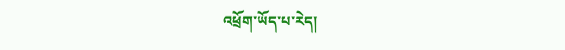འཕྲོག་ཡོད་པ་རེད།